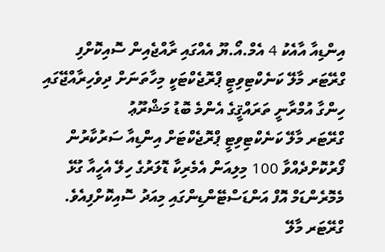އިންޑިއާ އާއެކު 4 އެމް.އޯ.ޔޫ އެއްގައި ރާއްޖެއިން ސޮއިކޮށްފި
ގްރޭޓަރ މާލޭ ކަނެކްޓިވިޓީ ޕްރޮޖެކްޓަކީ މިހާތަނަށް ދިވެހިރާއްޖޭގައި ހިންގާ އުމްރާނީ ތަރައްޤީގެ އެންމެ ބޮޑު މަޝްރޫޢު
ގްރޭޓަރ މާލޭ ކަނެކްޓިވިޓީ ޕްރޮޖެކްޓަށް އިންޑިއާ ސަރުކާރުން ފޯރުކޮށްދެއްވާ 100 މިލިއަން އެމެރިކާ ޑޮލަރުގެ ހިލޭ އެހީއާ ގުޅޭ މެމޮރެންޑަމް އޮފް އަންޑަސްޓޭންޑިންގައި މިއަދު ސޮއިކޮށްފިއެވެ.
ގްރޭޓަރ މާލޭ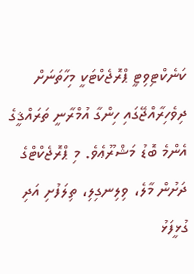ކަނެކްޓިވިޓީ ޕްރޮޖެކްޓަކީ މިހާތަނަށް ދިވެހިރާއްޖޭގައި ހިންގާ އުމްރާނީ ތަރައްޤީގެ އެންމެ ބޮޑު މަޝްރޫޢެވެ. މި ޕްރޮޖެކްޓްގެ ދަށުން މާލެ، ވިލިނގިލި، ތިލަފުށި އަދި ގުޅީފަޅު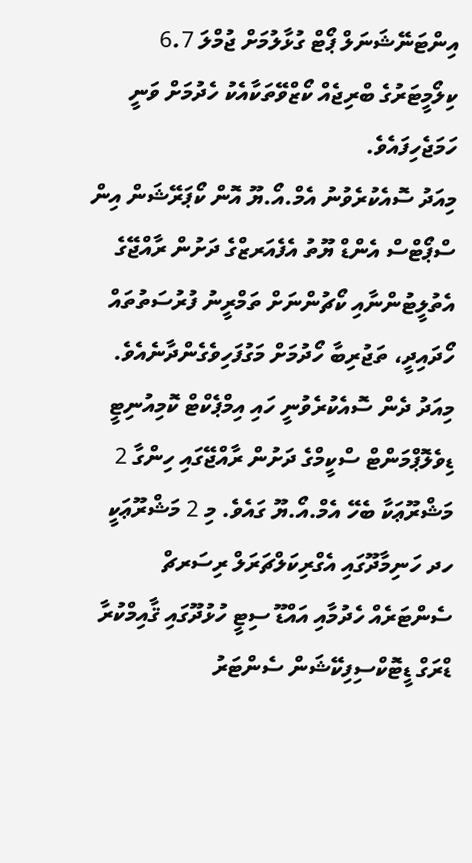އިންޓަނޭޝަނަލް ޕޯޓް ގުޅާލުމަށް ޖުމްލަ 6.7 ކިލޯމީޓަރުގެ ބްރިޖެއް ކޯޒްވޭތަކާއެކު ހެދުމަށް ވަނީ ހަމަޖެހިފައެވެ.
މިއަދު ސޮއެކުރެވުނު އެމް.އޯ.ޔޫ އޮން ކޯޕަރޭޝަން އިން ސްޕޯޓްސް އެންޑް ޔޫތު އެފެއަރޒްގެ ދަށުން ރާއްޖޭގެ އެތުލީޓުންނާއި ކޯޗުންނަށް ތަމްރީނު ފުރުސަތުތައް ހޯދައިދީ، ތަޖުރިބާ ހޯދުމަށް މަގުފަހިވެގެންދާނެއެވެ.
މިއަދު ދެން ސޮއެކުރެވުނީ ހައި އިމްޕެކްޓް ކޮމިއުނިޓީ ޑިވެލޮޕްމަންޓް ސްކީމްގެ ދަށުން ރާއްޖޭގައި ހިންގާ 2 މަޝްރޫޢަކާ ބެހޭ އެމް.އޯ.ޔޫ ގައެވެ. މި 2 މަޝްރޫޢަކީ ހދ ހަނިމާދޫގައި އެގްރިކަލްޗަރަލް ރިސަރޗް ސެންޓަރެއް ހެދުމާއި އައްޑޫ ސިޓީ ހުޅުދޫގައި ޤާއިމްކުރާ ޑްރަގް ޑީޓޮކްސިފިކޭޝަން ސެންޓަރު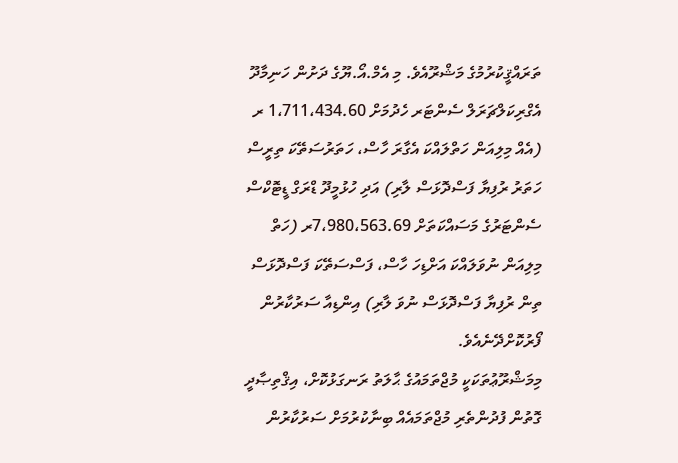ތަރައްޤީކުރުމުގެ މަޝްރޫއެވެ. މި އެމް.އޯ.ޔޫގެ ދަށުން ހަނިމާދޫ އެގްރިކަލްޗަރަލް ސެންޓަރ ހެދުމަށް 1،711،434.60 ރ (އެއް މިލިއަން ހަތްލައްކަ އެގާރަ ހާސް، ހަތަރުސަތޭކަ ތިރީސް ހަތަރު ރުފިޔާ ފަސްދޮޅަސް ލާރި) އަދި ހުޅުމީދޫ ޑްރަގް ޑީޓޮކްސް ސެންޓަރުގެ މަސައްކަތަށް 7،980،563.69ރ (ހަތް މިލިއަން ނުވަލައްކަ އަށްޑިހަ ހާސް، ފަސްސަތޭކަ ފަސްދޮޅަސް ތިން ރުފިޔާ ފަސްދޮޅަސް ނުވަ ލާރި) އިންޑިއާ ސަރުކާރުން ފޯރުކޮށްދޭނެއެވެ.
މިމަޝްރޫޢުތަކަކީ މުޖްތަމައުގެ ޙާލަތު ރަނގަޅުކޮށް، އިޤްތިޞާދީ ގޮތުން ފުދުންތެރި މުޖްތަމައެއް ބިނާކުރުމަށް ސަރުކާރުން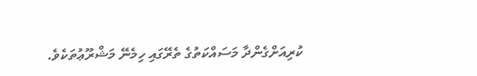ކުރިއަށްގެންދާ މަސައްކަތުގެ ތެރޭގައި ހިމެނޭ މަޝްރޫޢުތަކެވެ.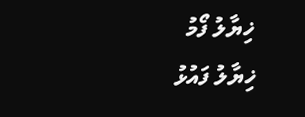ޚިޔާލު ފޯމު
ޚިޔާލު ފައުޅު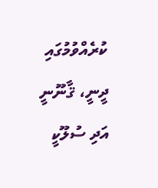ކުރެއްވުމުގައި ދީނީ، ޤާނޫނީ އަދި ސުލޫކީ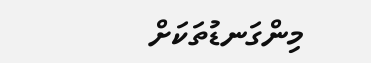މިންގަނޑުތަކަށް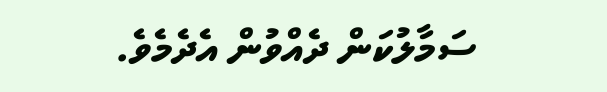ސަމާލުކަން ދެއްވުން އެދެމެވެ.